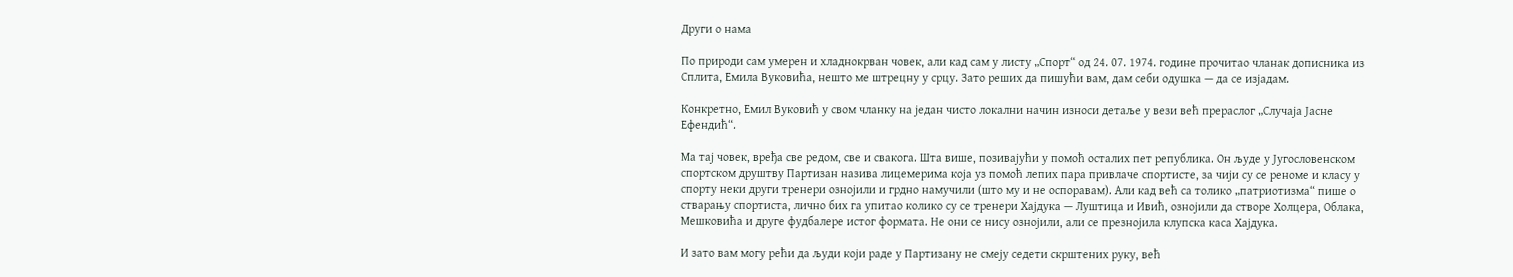Други о нама

По природи сам умерен и хладнокрван човек, али кад сам у листу „Спорт“ од 24. 07. 1974. године прочитао чланак дописника из Сплита, Емила Вуковића, нешто ме штрецну у срцу. Зато реших да пишући вам, дам себи одушка — да се изјадам.

Конкретно, Емил Вуковић у свом чланку на један чисто локални начин износи детаље у вези већ прераслог „Случаја Јасне Ефендић“.

Ма тај човек, вређа све редом, све и свакога. Шта више, позивајући у помоћ осталих пет република. Он људе у Југословенском спортском друштву Партизан назива лицемерима која уз помоћ лепих пара привлаче спортисте, за чији су се реноме и класу у спорту неки други тренери ознојили и грдно намучили (што му и не оспоравам). Али кад већ са толико „патриотизма“ пише о стварању спортиста, лично бих га упитао колико су се тренери Хајдука — Луштица и Ивић, ознојили да створе Холцера, Облака, Мешковића и друге фудбалере истог формата. Не они се нису ознојили, али се презнојила клупска каса Хајдука.

И зато вам могу рећи да људи који раде у Партизану не смеју седети скрштених руку, већ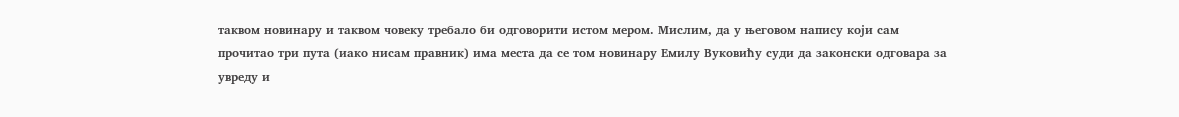таквом новинару и таквом човеку требало би одговорити истом мером. Мислим, да у његовом напису који сам прочитао три пута (иако нисам правник) има места да се том новинару Емилу Вуковићу суди да законски одговара за увреду и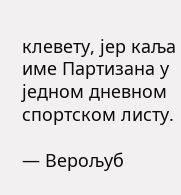клевету, јер каља име Партизана у једном дневном спортском листу.

— Верољуб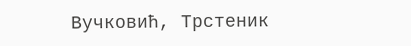Вучковић, Трстеник